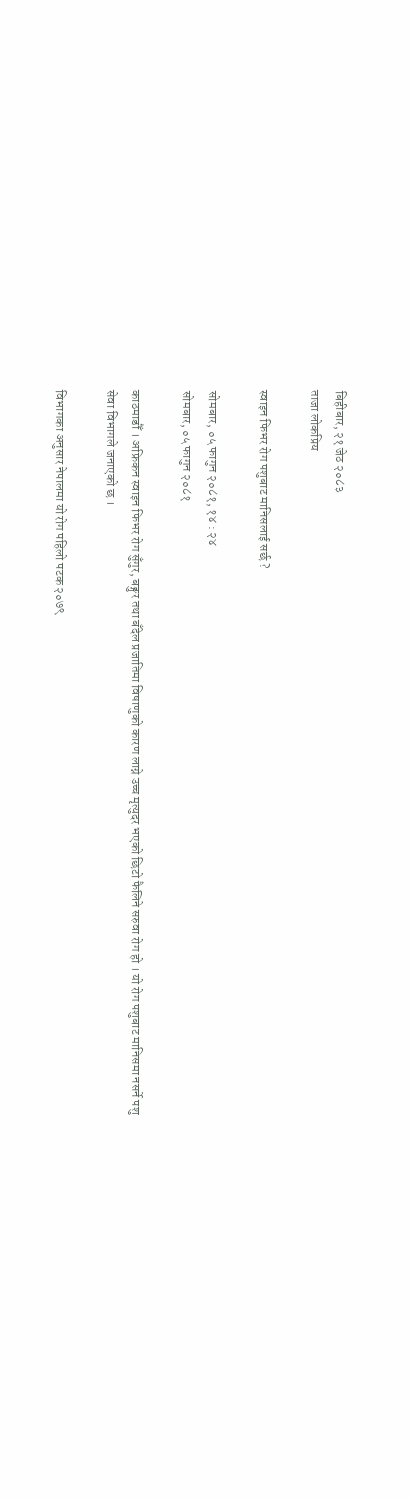बिहीबार, २१ जेठ २०८३
ताजा लोकप्रिय

स्वाइन फिभर रोग पशुबाट मानिसलाई सर्छ ?

सोमबार, ०५ फागुन २०८१, १४ : २४
सोमबार, ०५ फागुन २०८१

काठमाडौँ । अफ्रिकन स्वाइन फिभर रोग सुँगुर, बङ्गुर तथा बँदेल प्रजातिमा विषाणुको कारण लाग्ने उच्च मृत्युदर भएको छिटो फैलिने सरुवा रोग हो । यो रोग पशुबाट मानिसमा नसर्ने पशु सेवा विभागले जनाएको छ ।

विभागका अनुसार नेपालमा यो रोग पहिलो पटक २०७९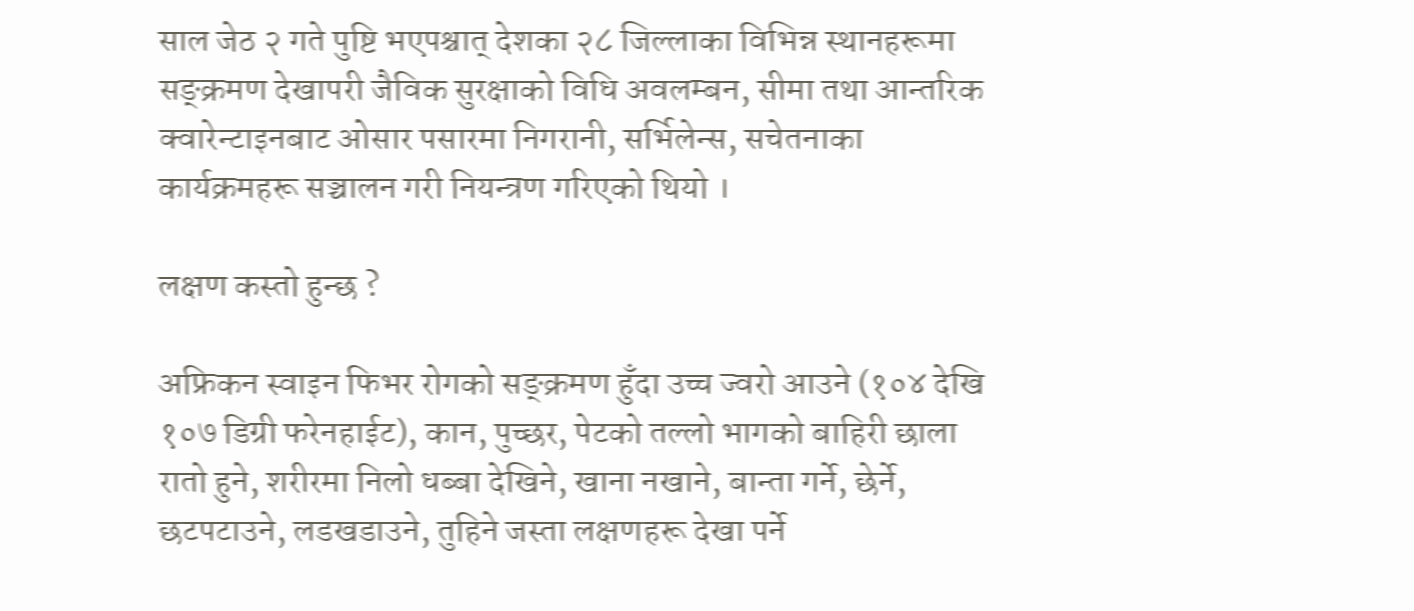साल जेठ २ गते पुष्टि भएपश्चात् देशका २८ जिल्लाका विभिन्न स्थानहरूमा सङ्क्रमण देखापरी जैविक सुरक्षाको विधि अवलम्बन, सीमा तथा आन्तरिक क्वारेन्टाइनबाट ओसार पसारमा निगरानी, सर्भिलेन्स, सचेतनाका कार्यक्रमहरू सञ्चालन गरी नियन्त्रण गरिएको थियो ।

लक्षण कस्तो हुन्छ ?

अफ्रिकन स्वाइन फिभर रोगको सङ्क्रमण हुँदा उच्च ज्वरो आउने (१०४ देखि १०७ डिग्री फरेनहाईट), कान, पुच्छर, पेटको तल्लो भागको बाहिरी छाला रातो हुने, शरीरमा निलो धब्बा देखिने, खाना नखाने, बान्ता गर्ने, छेर्ने, छटपटाउने, लडखडाउने, तुहिने जस्ता लक्षणहरू देखा पर्ने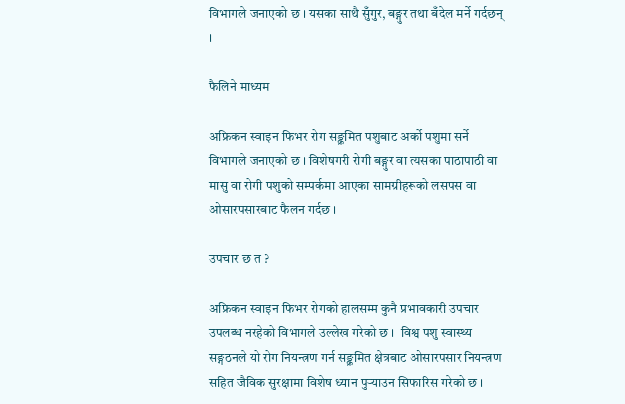विभागले जनाएको छ । यसका साथै सुँगुर, बङ्गुर तथा बँदेल मर्ने गर्दछन् ।

फैलिने माध्यम

अफ्रिकन स्वाइन फिभर रोग सङ्क्रमित पशुबाट अर्को पशुमा सर्ने विभागले जनाएको छ । विशेषगरी रोगी बङ्गुर वा त्यसका पाठापाठी वा मासु वा रोगी पशुको सम्पर्कमा आएका सामग्रीहरूको लसपस वा ओसारपसारबाट फैलन गर्दछ ।

उपचार छ त ?

अफ्रिकन स्वाइन फिभर रोगको हालसम्म कुनै प्रभावकारी उपचार उपलब्ध नरहेको विभागले उल्लेख गरेको छ ।  विश्व पशु स्वास्थ्य सङ्गठनले यो रोग नियन्त्रण गर्न सङ्क्रमित क्षेत्रबाट ओसारपसार नियन्त्रण सहित जैविक सुरक्षामा विशेष ध्यान पुर्‍याउन सिफारिस गरेको छ ।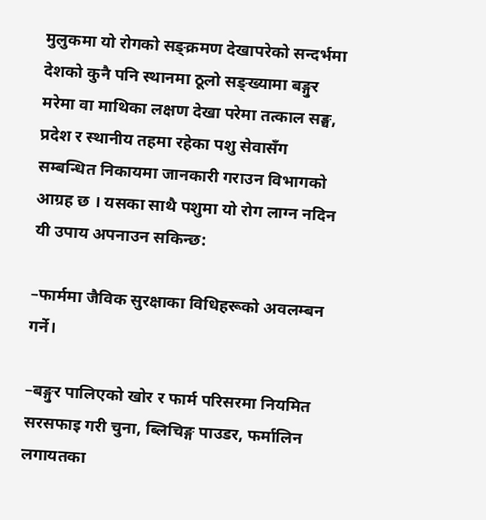मुलुकमा यो रोगको सङ्क्रमण देखापरेको सन्दर्भमा देशको कुनै पनि स्थानमा ठूलो सङ्ख्यामा बङ्गुर मरेमा वा माथिका लक्षण देखा परेमा तत्काल सङ्घ, प्रदेश र स्थानीय तहमा रहेका पशु सेवासँग सम्बन्धित निकायमा जानकारी गराउन विभागको आग्रह छ । यसका साथै पशुमा यो रोग लाग्न नदिन यी उपाय अपनाउन सकिन्छ:

–फार्ममा जैविक सुरक्षाका विधिहरूको अवलम्बन गर्ने।

–बङ्गुर पालिएको खोर र फार्म परिसरमा नियमित सरसफाइ गरी चुना, ब्लिचिङ्ग पाउडर, फर्मालिन लगायतका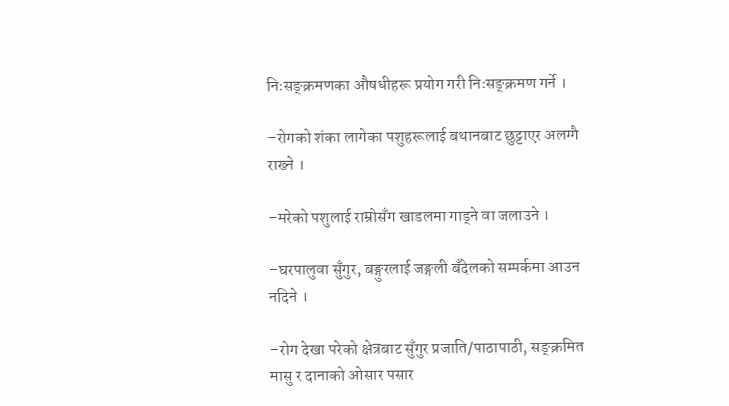निःसङ्क्रमणका औषधीहरू प्रयोग गरी निःसङ्क्रमण गर्ने ।

–रोगको शंका लागेका पशुहरूलाई बथानबाट छुट्टाएर अलग्गै राख्ने ।

–मरेको पशुलाई राम्रोसँग खाडलमा गाड्ने वा जलाउने ।

–घरपालुवा सुँगुर, बङ्गुरलाई जङ्गली बँदेलको सम्पर्कमा आउन नदिने ।

–रोग देखा परेको क्षेत्रबाट सुँगुर प्रजाति/पाठापाठी, सङ्क्रमित मासु र दानाको ओसार पसार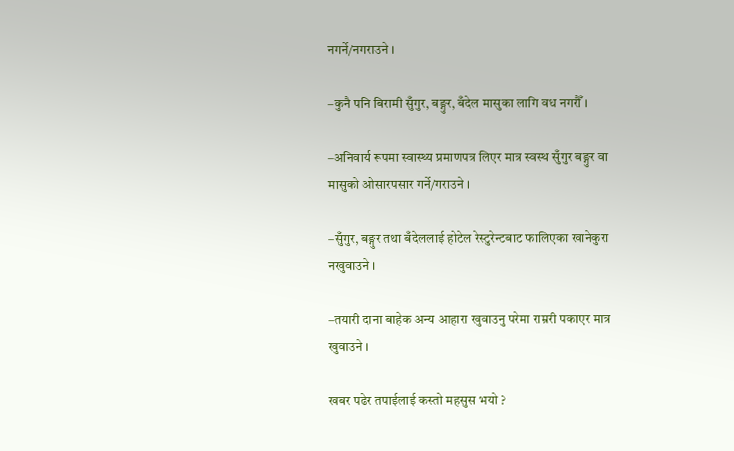नगर्ने/नगराउने ।

–कुनै पनि बिरामी सुँगुर, बङ्गुर, बँदेल मासुका लागि वध नगरौँ ।

–अनिवार्य रूपमा स्वास्थ्य प्रमाणपत्र लिएर मात्र स्वस्थ सुँगुर बङ्गुर वा मासुको ओसारपसार गर्ने/गराउने ।

–सुँगुर, बङ्गुर तथा बँदेललाई होटेल रेस्टुरेन्टबाट फालिएका खानेकुरा नखुवाउने ।

–तयारी दाना बाहेक अन्य आहारा खुवाउनु परेमा राम्ररी पकाएर मात्र खुवाउने ।

खबर पढेर तपाईलाई कस्तो महसुस भयो ?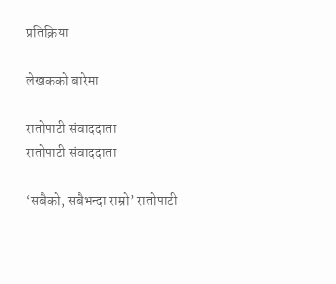प्रतिक्रिया

लेखकको बारेमा

रातोपाटी संवाददाता
रातोपाटी संवाददाता

‘सबैको, सबैभन्दा राम्रो’ रातोपाटी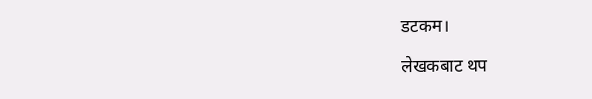डटकम।

लेखकबाट थप